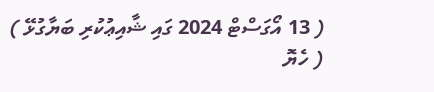( 13 އޯގަސްޓް 2024 ގައި ޝާއިޢުކުރި ބަޔާގުޅޭ )
( ހެޔޮ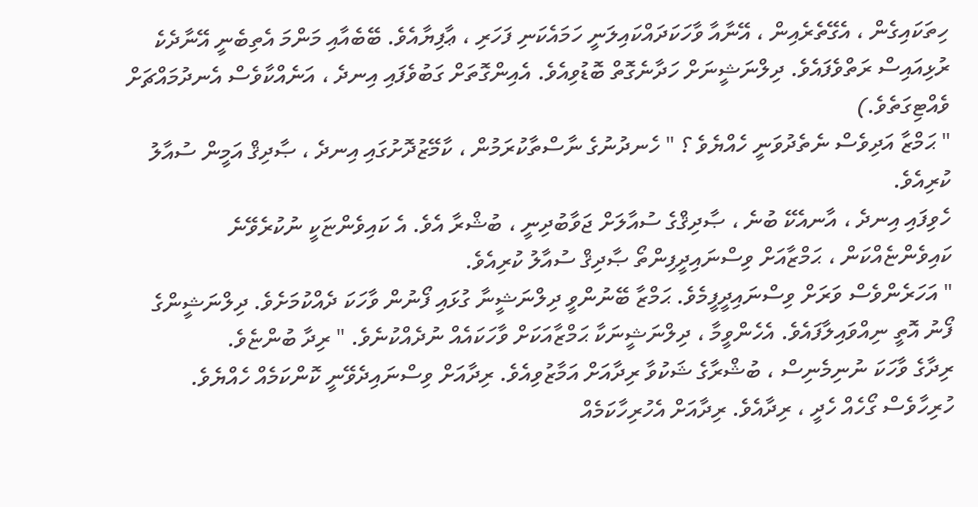ހިތަކައިގެން ، އެގޭތެރެއިން ، އޭނާއާ ވާހަކަދައްކައިލަނީ ހަމައެކަނި ފަހަރި ، ޢާފިޔާއެވެ. ބޭބެއާއި މަންމަ އެތިބެނީ އޭނާދެކެ ރުޅިއައިސް ރަތްވެފައެވެ. ދިލްނަޝީނަށް ހަދާނެގޮތް ބޮޑުވިއެވެ. އެއިންގޮތަށް ގަބުވެފައި އިނދެ ، އަނެއްކާވެސް އެނދުމައްޗަށް ވެއްޓިގަތެވެ.)
" ޙަމްޒާ އަދިވެސް ނެތެދުވަނީ ހެއްޔެވެ ؟ " ހެނދުނުގެ ނާސްތާކުރަމުން ، ކާމޭޒުދޮށުގައި އިނދެ ، ޞާދިޤް އަމީން ސުއާލު ކުރިއެވެ.
ހެވިފައި އިނދެ ، އާނއެކޭ ބުނެ ، ޞާދިޤްގެ ސުއާލަށް ޖަވާބުދިނީ ، ބުޝްރާ އެވެ. އެ ކައިވެންޏަކީ ނުކުރެވޭނެ ކައިވެންޏެއްކަން ، ޙަމްޒާއަށް ވިސްނައިދީފިންތޯ ޞާދިޤް ސުއާލު ކުރިއެވެ.
" އަހަރެންވެސް ވަރަށް ވިސްނައިދީފީމެވެ. ޙަމްޒާ ބޭނުންވީ ދިލްނަޝީނާ ގުޅައި ފޯނުން ވާހަކަ ދެއްކުމަށެވެ. ދިލްނަޝީންގެ ފޯނު އޮތީ ނިއްވައިލާފައެވެ. އެހެންވީމާ ، ދިލްނަޝީނަކާ ޙަމްޒާއަކަށް ވާހަކައެއް ނުދެއްކުނެވެ. " ރިދާ ބުންޏެވެ.
ރިދާގެ ވާހަކަ ނުނިމެނިސް ، ބުޝްރާގެ ޝަކުވާ ރިދާއަށް އަމާޒުވިއެވެ. ރިދާއަށް ވިސްނައިދެވޭނީ ކޮންކަމެއް ހެއްޔެވެ. ހުރިހާވެސް ގޯހެއް ހެދީ ، ރިދާއެވެ. ރިދާއަށް އެހުރިހާކަމެއް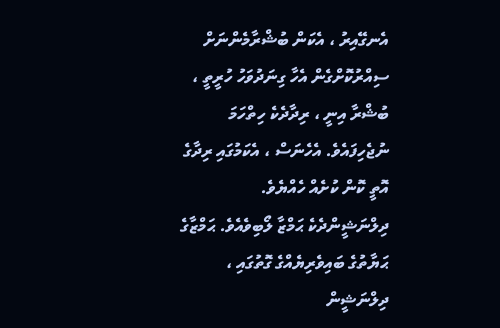އެނގޭއިރު ، އެކަން ބުޝްރާމެންނަށް ސިއްރުކޮށްގެން އެހާ ގިނަދުވަހު ހުރީތީ ، ބުޝްރާ އިނީ ، ރިދާދެކެ ހިތްހަމަ ނުޖެހިފައެވެ. އެހެނަސް ، އެކަމުގައި ރިދާގެ އޮތީ ކޮން ކުށެއް ހެއްޔެވެ. ދިލްނަޝީންދެކެ ޙަމްޒާ ލޯބިވެއެވެ. ޙަމްޒާގެ ޙަޔާތުގެ ބައިވެރިޔެއްގެ ގޮތުގައި ، ދިލްނަޝީން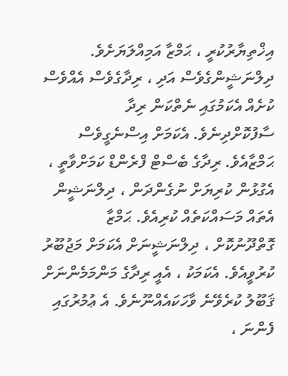އިޚްތިޔާރުކުރީ ، ޙަމްޒާ އަމިއްލަޔަށެވެ. ދިލްނަޝީންގެވެސް އަދި ، ރިދާގެވެސް އެއްވެސް ކުށެއް އެކަމުގައި ނެތްކަން ރިދާ ސާފުކޮށްދިނެވެ. އެކަމަށް އިސްނެގީވެސް ޙަމްޒާއެވެ. ރިދާގެ ބެސްޓް ފްރެންޑް ކަމަށްވާތީ ، އެގުޅުން ކުރިޔަށް ނުގެންދަން ، ދިލްނަޝީން އެތައް މަސައްކަތެއް ކުރިއެވެ. ޙަމްޒާ ގޮތްދޫނުކޮށް ، ދިލްނަޝީނަށް އެކަމަށް މަޖުބޫރު ކުރުވީއެވެ. އެކަމަކު ، އެއީ ރިދާގެ މަންމަމެންނަށް ޤަބޫލު ކުރެވޭނެ ވާހަކައެއްނޫނެވެ. އެ ޢުމުރުގައި ފެންނަ ،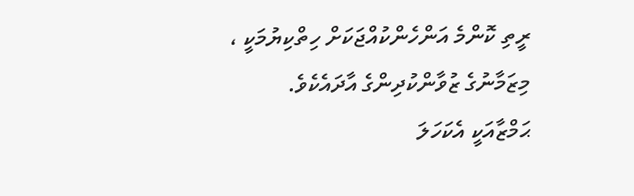ރީތި ކޮންމެ އަންހެންކުއްޖަކަށް ހިތްކިޔުމަކީ ، މިޒަމާނުގެ ޒުވާންކުދިންގެ އާދައެކެވެ.
ޙަމްޒާއަކީ އެކަހަލަ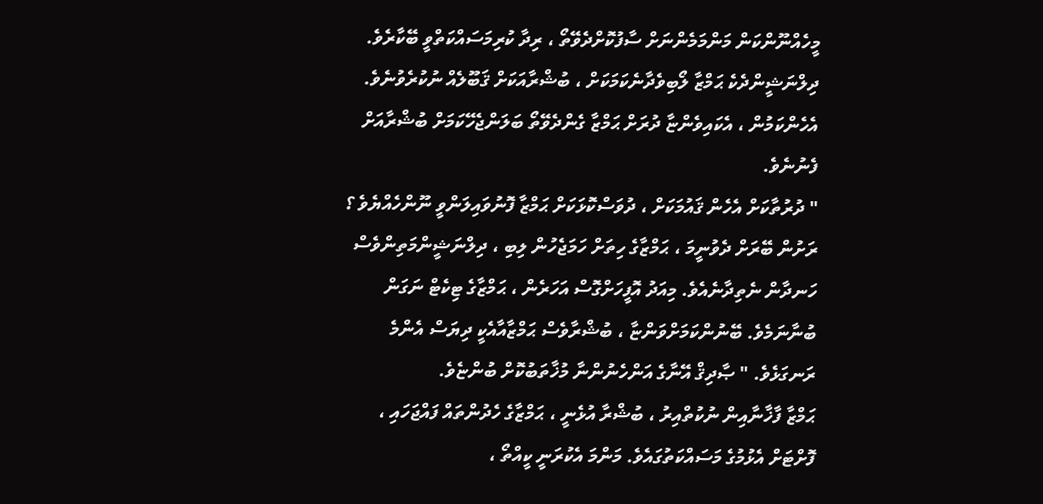މީހެއްނޫންކަން މަންމަމެންނަށް ސާފުކޮށްދެވޭތޯ ، ރިދާ ކުރިމަސައްކަތްވީ ބޭކާރެވެ. ދިލްނަޝީންދެކެ ޙަމްޒާ ލޯބިވެދާނެކަމަކަށް ، ބުޝްރާއަކަށް ޤަބޫލެއް ނުކުރެވުނެވެ. އެހެންކަމުން ، އެކައިވެންޏާ ދުރަށް ޙަމްޒާ ގެންދެވޭތޯ ބަލަންޖެހޭކަމަށް ބުޝްރާއަށް ފެނުނެވެ.
" ދުރުތާކަށް އެހެން ޤައުމަކަށް ، ދުވަސްކޮޅަކަށް ޙަމްޒާ ފޮނުވައިލަންވީ ނޫންހެއްޔެވެ ؟ ރަށުން ބޭރަށް ދެވުނީމަ ، ޙަމްޒާގެ ހިތަށް ހަމަޖެހުން ލިބި ، ދިލްނަޝީންމަތިންވެސް ހަނދާން ނެތިދާނެއެވެ. މިއަދު އޮފީހަށްގޮސް އަހަރެން ، ޙަމްޒާގެ ޓިކެޓް ނަގަން ބުނާނަމެވެ. ބޭނުންކަމަށްވަންޏާ ، ބުޝްރާވެސް ޙަމްޒާއާއެކީ ދިޔަސް އެންމެ ރަނގަޅެވެ. " ޞާދިޤް އޭނާގެ އަންހެނުންނާ މުޚާތަބުކޮށް ބުންޏެވެ.
ޙަމްޒާ ފާޚާނާއިން ނުކުތްއިރު ، ބުޝްރާ އުޅެނީ ، ޙަމްޒާގެ ހެދުންތައް ފައްޖަހައި ، ފޮށްޓަށް އެޅުމުގެ މަސައްކަތުގައެވެ. މަންމަ އެކުރަނީ ކީއްތޯ ،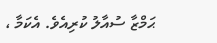ޙަމްޒާ ސުއާލު ކުރިއެވެ. އެކަމާ ،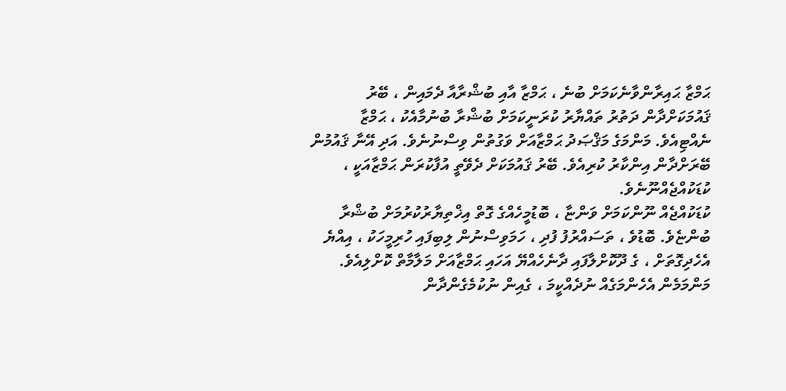ޙަމްޒާ ޙައިރާންވާނެކަމަށް ބުނެ ، ޙަމްޒާ އާއި ބުޝްރާއާ ދެމައިން ، ބޭރު ޤައުމަކަށްދާން ދަތުރު ތައްޔާރު ކުރަނީކަމަށް ބުޝްރާ ބުނުމާއެކު ، ޙަމްޒާ ނެއްޓިއެވެ. މަންމަގެ މަޤްޞަދު ޙަމްޒާއަށް ވަގުތުން ވިސްނުނެވެ. އަދި އޭނާ ޤައުމުން ބޭރަށްދާން އިންކާރު ކުރިއެވެ. ބޭރު ޤައުމަކަށް ދެވޭތީ އުފާކުރަން ޙަމްޒާއަކީ ، ކުޑަކުއްޖެއްނޫނެވެ.
ކުޑަކުއްޖެއް ނޫންކަމަށް ވަންޏާ ، ބޮޑުމީހެއްގެ ގޮތް އިޚްތިޔާރުކުރުމަށް ބުޝްރާ ބުންޏެވެ. ބޮޑުވެ ، ތަސައްރުފު ފުދި ، ހަމަވިސްނުން ލިބިފައި ހުރިމީހަކު ، އިއްޔެ އެހެދިގޮތަށް ، ގެ ދޫކޮށްލާފައި ދާނެހެއްޔޭ އަހައި ޙަމްޒާއަށް މަލާމާތް ކޮށްލިއެވެ.
މަންމަމެން އެހެންމަގެއް ނުދެއްކީމަ ، ގެއިން ނުކުމެގެންދާން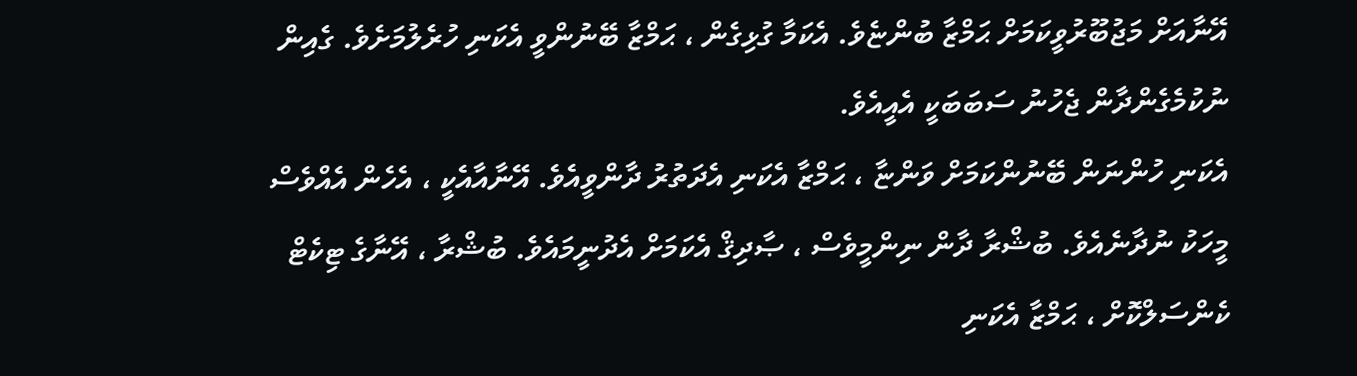އޭނާއަށް މަޖުބޫރުވީކަމަށް ޙަމްޒާ ބުންޏެވެ. އެކަމާ ގުޅިގެން ، ޙަމްޒާ ބޭނުންވީ އެކަނި ހުރެލުމަށެވެ. ގެއިން ނުކުމެގެންދާން ޖެހުނު ސަބަބަކީ އެއީއެވެ.
އެކަނި ހުންނަން ބޭނުންކަމަށް ވަންޏާ ، ޙަމްޒާ އެކަނި އެދަތުރު ދާންވީއެވެ. އޭނާއާއެކީ ، އެހެން އެއްވެސް މީހަކު ނުދާނެއެވެ. ބުޝްރާ ދާން ނިންމީވެސް ، ޞާދިޤް އެކަމަށް އެދުނީމައެވެ. ބުޝްރާ ، އޭނާގެ ޓިކެޓް ކެންސަލްކޮށް ، ޙަމްޒާ އެކަނި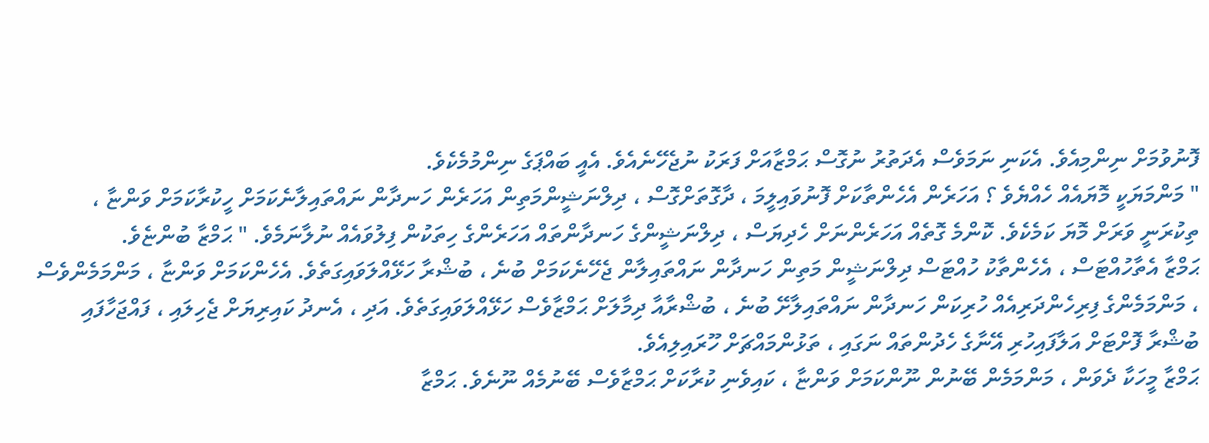ފޮނުވުމަށް ނިންމިއެވެ. އެކަނި ނަމަވެސް އެދަތުރު ނުގޮސް ޙަމްޒާއަށް ފަރަކު ނުޖެހޭނެއެވެ. އެއީ ބައްޕަގެ ނިންމުމެކެވެ.
" މަންމަޔަކީ މޮޔައެއް ހެއްޔެވެ ؟ އަހަރެން އެހެންތާކަށް ފޮނުވައިލީމަ ، ދާގޮތަށްގޮސް ، ދިލްނަޝީންމަތިން އަހަރެން ހަނދާން ނައްތައިލާނެކަމަށް ހީކުރާކަމަށް ވަންޏާ ، ތިކުރަނީ ވަރަށް މޮޔަ ކަމެކެވެ. ކޮންމެ ގޮތެއް އަހަރެންނަށް ހެދިޔަސް ، ދިލްނަޝީންގެ ހަނދާންތައް އަހަރެންގެ ހިތަކުން ފިލުވައެއް ނުލާނަމެވެ. " ޙަމްޒާ ބުންޏެވެ.
ޙަމްޒާ އެތާހުއްޓަސް ، އެހެންތާކު ހުއްޓަސް ދިލްނަޝީން މަތިން ހަނދާން ނައްތައިލާން ޖެހޭނެކަމަށް ބުނެ ، ބުޝްރާ ހަޅޭއްލަވައިގަތެވެ. އެހެންކަމަށް ވަންޏާ ، މަންމަމެންވެސް ، މަންމަމެންގެ ފިރިހެންދަރިއެއް ހުރިކަން ހަނދާން ނައްތައިލާށޭ ބުނެ ، ބުޝްރާއާ ދިމާލަށް ޙަމްޒާވެސް ހަޅޭއްލަވައިގަތެވެ. އަދި ، އެނދު ކައިރިޔަށް ޖެހިލައި ، ފައްޖަހާފައި ބުޝްރާ ފޮށްޓަށް އަލާފައިހުރި އޭނާގެ ހެދުންތައް ނަގައި ، ތަޅުންމައްޗަށް ހޫރައިލިއެވެ.
ޙަމްޒާ މީހަކާ ދެވަން ، މަންމަމެން ބޭނުން ނޫންކަމަށް ވަންޏާ ، ކައިވެނި ކުރާކަށް ޙަމްޒާވެސް ބޭނުމެއް ނޫނެވެ. ޙަމްޒާ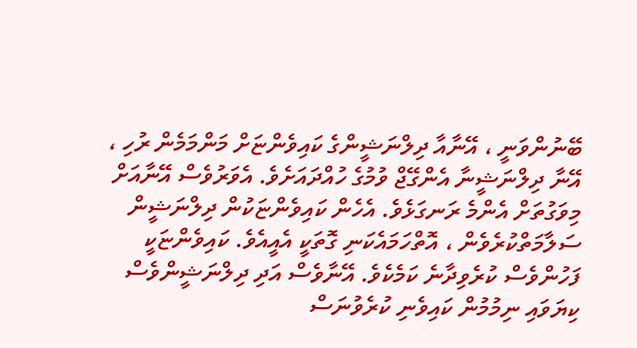ބޭނުންވަނީ ، އޭނާއާ ދިލްނަޝީންގެ ކައިވެންޏަށް މަންމަމެން ރުހި ، އޭނާ ދިލްނަޝީނާ އެންގޭޖް ވުމުގެ ހުއްދައަށެވެ. އެވަރުވެސް އޭނާއަށް މިވަގުތަށް އެންމެ ރަނގަޅެވެ. އެހެން ކައިވެންޏަކުން ދިލްނަޝީން ސަލާމަތްކުރެވެން ، އޮތްހަމައެކަނި ގޮތަކީ އެއީއެވެ. ކައިވެންޏަކީ ފަހުންވެސް ކުރެވިދާނެ ކަމެކެވެ. އޭނާވެސް އަދި ދިލްނަޝީންވެސް ކިޔަވައި ނިމުމުން ކައިވެނި ކުރެވުނަސް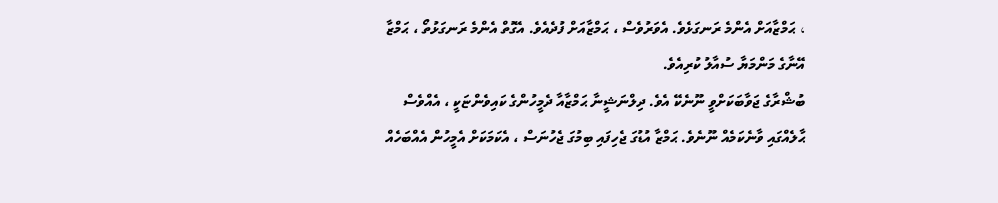، ޙަމްޒާއަށް އެންމެ ރަނގަޅެވެ. އެވަރުވެސް ، ޙަމްޒާއަށް ފުދެއެވެ. އެގޮތް އެންމެ ރަނގަޅުތޯ ، ޙަމްޒާ އޭނާގެ މަންމަޔާ ސުއާލު ކުރިއެވެ.
ބުޝްރާގެ ޖަވާބަކަށްވީ ނޫނެކޭ އެވެ. ދިލްނަޝީނާ ޙަމްޒާއާ ދެމީހުންގެ ކައިވެންޏަކީ ، އެއްވެސް ޙާލެއްގައި ވާނެކަމެއް ނޫނެވެ. ޙަމްޒާ އުޑުގަ ޖެހިފައި ބިމުގަ ޖެހުނަސް ، އެކަމަކަށް އެމީހުން އެއްބަހެއް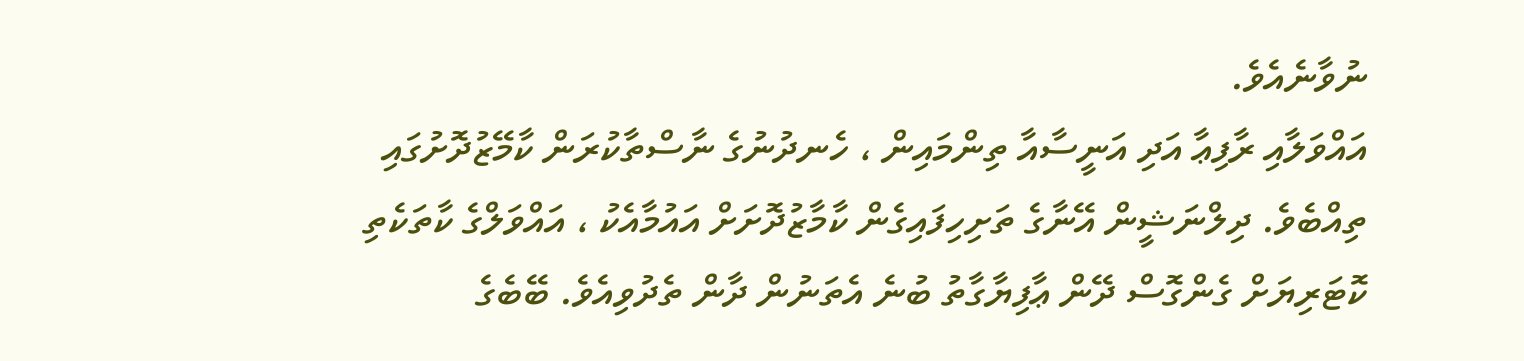ނުވާނެއެވެ.
އައްވަލާއި ރާފިޢާ އަދި އަނީސާއާ ތިންމައިން ، ހެނދުނުގެ ނާސްތާކުރަން ކާމޭޒުދޮށުގައި ތިއްބެވެ. ދިލްނަޝީން އޭނާގެ ތަށިހިފައިގެން ކާމާޒުދޮށަށް އައުމާއެކު ، އައްވަލްގެ ކާތަކެތި ކޮޓަރިޔަށް ގެންގޮސް ދޭން ޢާފިޔާގާތު ބުނެ އެތަނުން ދާން ތެދުވިއެވެ. ބޭބެގެ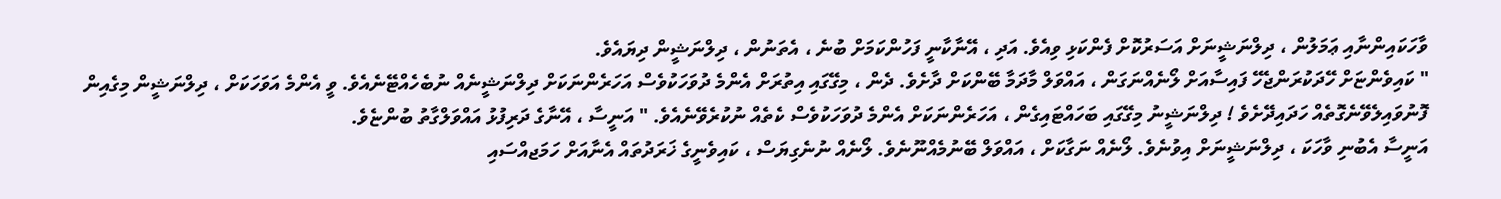ވާހަކައިންނާއި ޢަމަލުން ، ދިލްނަޝީނަށް އަސަރުކޮށް ފެންކަޅި ވިއެވެ. އަދި ، އޭނާކާނީ ފަހުންކަމަށް ބުނެ ، އެތަނުން ، ދިލްނަޝީން ދިޔައެވެ.
" ކައިވެންޏަށް ހޭދަކުރަންޖެހޭ ފައިސާއަށް ލޯނެއްނަގަން ، އައްވަލް މާދަމާ ބޭންކަށް ދާށެވެ. ދެން ، މިގޭގައި އިތުރަށް އެންމެ ދުވަހަކުވެސް އަހަރެންނަކަށް ދިލްނަޝީނެއް ނުބެހެއްޓޭނެއެވެ. ވީ އެންމެ އަވަހަކަށް ، ދިލްނަޝީން މިގެއިން ފޮނުވައިލެވޭނެގޮތެއް ހަދައިދޭށެވެ ! ދިލްނަޝީނު މިގޭގައި ބަހައްޓައިގެން ، އަހަރެންނަކަށް އެންމެ ދުވަހަކުވެސް ކެތެއް ނުކުރެވޭނެއެވެ. " އަނީސާ ، އޭނާގެ ދަރިފުޅު އައްވަލްގާތު ބުންޏެވެ.
އަނީސާ އެބުނި ވާހަކަ ، ދިލްނަޝީނަށް އިވުނެވެ. ލޯނެއް ނަގާކަށް ، އައްވަލް ބޭނުމެއްނޫނެވެ. ލޯނެއް ނުނެގިޔަސް ، ކައިވެނީގެ ޚަރަދުތައް އެނާއަށް ހަމަޖއްސައި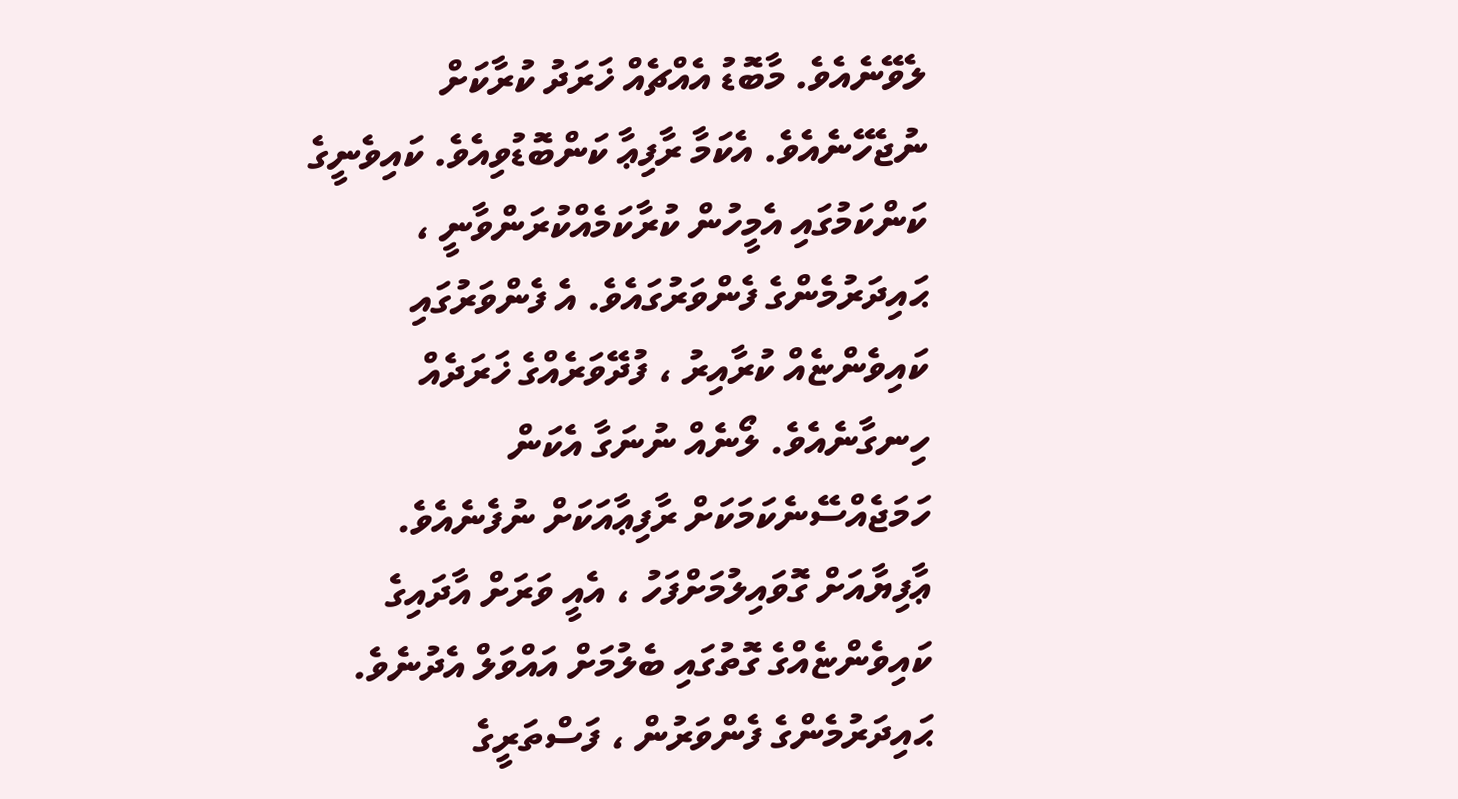ލެވޭނެއެވެ. މާބޮޑު އެއްޗެއް ޚަރަދު ކުރާކަށް ނުޖެހޭނެއެވެ. އެކަމާ ރާފިޢާ ކަންބޮޑުވިއެވެ. ކައިވެނީގެ ކަންކަމުގައި އެމީހުން ކުރާކަމެއްކުރަންވާނީ ، ޙައިދަރުމެންގެ ފެންވަރުގައެވެ. އެ ފެންވަރުގައި ކައިވެންޏެއް ކުރާއިރު ، ފުދޭވަރެއްގެ ޚަރަދެއް ހިނގާނެއެވެ. ލޯނެއް ނުނަގާ އެކަން ހަމަޖެއްސޭނެކަމަކަށް ރާފިޢާއަކަށް ނުފެނެއެވެ. ޢާފިޔާއަށް ގޮވައިލުމަށްފަހު ، އެއީ ވަރަށް އާދައިގެ ކައިވެންޏެއްގެ ގޮތުގައި ބެލުމަށް އައްވަލް އެދުނެވެ. ޙައިދަރުމެންގެ ފެންވަރުން ، ފަސްތަރީގެ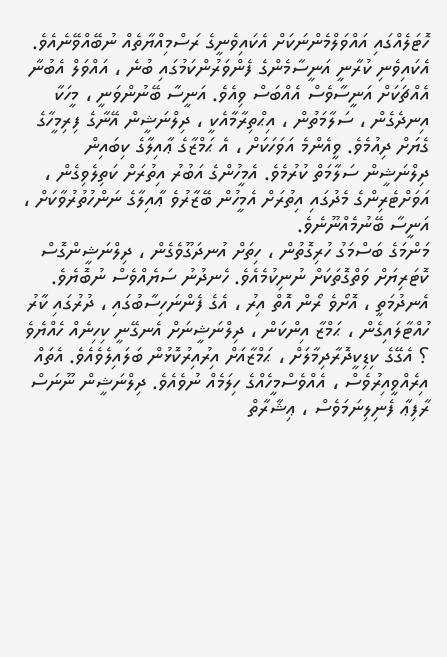ހޮޓަލެއްގައި އައްވަލްމެންނަކަށް އެކައިވެނީގެ ރަސްމިއްޔާތެއް ނުބޭއްވޭނެއެވެ. އެކައިވެނި ކުރާނީ އަނީސާމެންގެ ފެންވަރުންކަމުގައި ބުނެ ، އައްވަލް އެބުނާ އެއްޗަކަށް އަނީސާވެސް އެއްބަސް ވިއެވެ. އަނީސާ ބޭނުންވަނީ ، މީހަކާ އިނދެގެން ، ސަލާމަތުން ، އިޙްތިރާމާއެކީ ، ދިލްނަޝީން އޭނާގެ ފިރިމީހާގެ ގެޔަށް ދިއުމެވެ. ވީއެންމެ އަވަހަކަށް ، އެ ޙަމްޒާގެ ޢާއިލާގެ ކިބައިން ދިލްނަޝީން ސަލާމަތް ކުރުމެވެ. އެމީހުންގެ އަބުރު އިތުރަށް ކަތިލެވިގެން ، އަވަށްޓެރިންގެ މެދުގައި އިތުރަށް އެމީހުން ބޭޒާރުވެ ޢާއިލާގެ ނަންހުތުރުވާކަށް ، އަނީސާ ބޭނުމެއްނޫނެވެ.
މަންމަގެ ބަސްމަގު ހުރިގޮތުން ، ހިތަށް އުނދަގޫވެގެން ، ދިލްނަޝީންގޮސް ކޮޓަރިޔަށް ވަތްގޮތަކަށް ނުނިކުމެއެވެ. ހެނދުނު ސަޔެއްވެސް ނުބޮޔެވެ. އެނދުމަތީ ، އޮށޯވެ ރޯން އޮތް އިރު ، އެގެ ފެންނަހިސާބުގައި ، ދުރުގައި ކާރު ހުއްޓާލައިގެން ، ޙަމްޒާ އިންކަން ، ދިލްނަޝީނަށް އެނގޭނީ ކިހިނެއް ހެއްޔެވެ ؟ އެގޭގެ ކިޑިކީދޮރާދިމާލަށް ، ޙަމްޒާއަށް އިރުއިރުކޮޅުން ބަލައިލެވެއެވެ. އެތައް އިރެއްވީއިރުވެސް ، އެއްވެސްމީހެއްގެ ހިލަމެއް ނުވެއެވެ. ދިލްނަޝީން ނޫނަސް ރާފިޢާ ފެނިލިނަމަވެސް ، ޢިޝާރާތް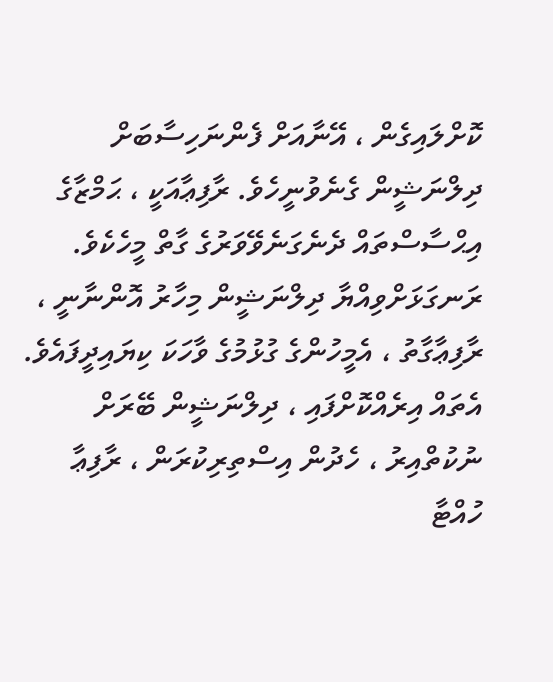ކޮށްލައިގެން ، އޭނާއަށް ފެންނަހިސާބަށް ދިލްނަޝީން ގެނެވުނީހެވެ. ރާފިޢާއަކީ ، ޙަމްޒާގެ އިޙްސާސްތައް ދެނެގަނެވޭވަރުގެ ގާތް މީހެކެވެ. ރަނގަޅަށްވިއްޔާ ދިލްނަޝީން މިހާރު އޮންނާނީ ، ރާފިޢާގާތު ، އެމީހުންގެ ގުޅުމުގެ ވާހަކަ ކިޔައިދީފައެވެ.
އެތައް އިރެއްކޮށްފައި ، ދިލްނަޝީން ބޭރަށް ނުކުތްއިރު ، ހެދުން އިސްތިރިކުރަން ، ރާފިޢާ ހުއްޓާ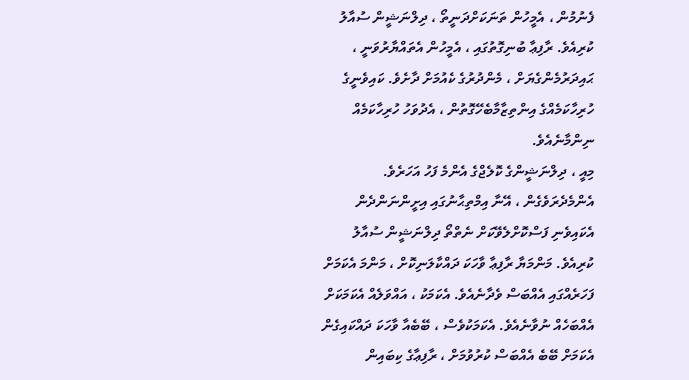ފެނުމުން ، އެމީހުން ތަނަކަށްދަނީތޯ ، ދިލްނަޝީން ސުއާލު ކުރިއެވެ. ރާފިޢާ ބުނިގޮތުގައި ، އެމީހުން އެތައްޔާރުވަނީ ، ޙައިދަރުމެންގެޔަށް ، މެންދުރުގެ ކެއުމަށް ދާށެވެ. ކައިވެނީގެ ހުރިހާކަމެއްގެ އިންތިޒާމާބެހޭގޮތުން ، އެދުވަހު ހުރިހާކަމެއް ނިންމާނެއެވެ.
މިއީ ، ދިލްނަޝީންގެ ކޮލެޖްގެ އެންމެ ފަހު އަހަރެވެ. އެންމެދެރަވެގެން ، އޭނާ އިމްތިޙާނުގައި އިށީންނަންދެން އެކައިވެނި ފަސްކޮށްލެވޭކަށް ނެތްތޯ ދިލްނަޝީން ސުއާލު ކުރިއެވެ. މަންމަޔާ ރާފިޢާ ވާހަކަ ދައްކާލަނިކޮށް ، މަންމަ އެކަމަށް ފަހަރެއްގައި އެއްބަސް ވެދާނެއެވެ. އެކަމަކު ، އައްވަލެއް އެކަމަކަށް އެއްބަހެއް ނުވާނެއެވެ. އެކަމަކުވެސް ، ބޭބެއާ ވާހަކަ ދައްކައިގެން އެކަމަށް ބޭބެ އެއްބަސް ކުރުވުމަށް ، ރާފިޢާގެ ކިބައިން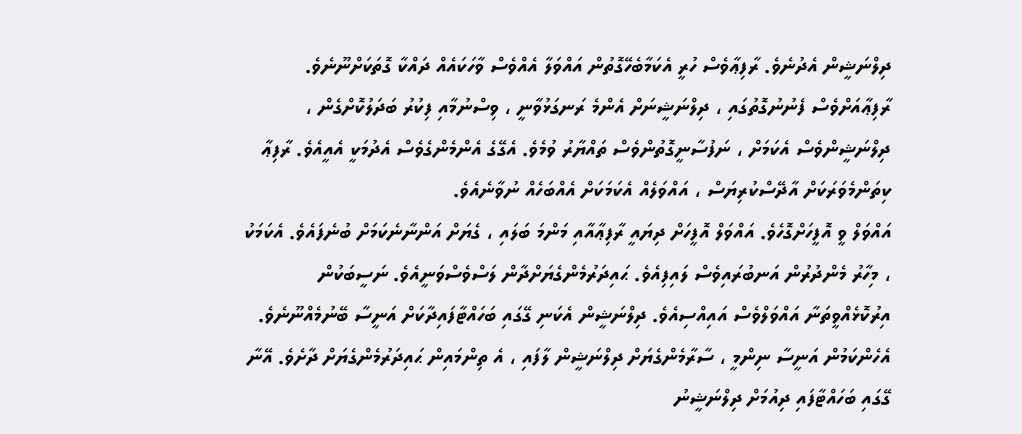ދިލްނަޝީން އެދުނެވެ. ރާފިޢާވެސް ހުރީ އެކަމާބެހޭގޮތުން އައްވަލާ އެއްވެސް ވާހަކައެއް ދައްކާ ގޮތަކަށްނޫނެވެ. ރާފިޢާއަށްވެސް ފެނުނުގޮތުގައި ، ދިލްނަޝީނަށް އެންމެ ރަނގަޅުވާނީ ، ވިސްނުމާއި ފިކުރު ބަދަލުކޮށްގެން ، ދިލްނަޝީންވެސް އެކަމަށް ، ނަފުސާނީގޮތުންވެސް ތައްޔާރު ވުމެވެ. އެގޭގެ އެންމެންގެވެސް އެދުމަކީ އެއީއެވެ. ރާފިޢާ ކިތަންމެވަރަކަށް އާދޭސްކުރިޔަސް ، އައްވަލެއް އެކަމަކަށް އެއްބަހެއް ނުވާނެއެވެ.
އައްވަލް ވީ އޮފީހަށްގޮހެވެ. އައްވަލް އޮފީހަށް ދިޔައީ ރާފިޢާއާއި މަންމަ ބަލައި ، ގެޔަށް އަންނާނެކަމަށް ބުނެފައެވެ. އެކަމަކު ، މިހާރު މެންދުރުން އަނބުރައިވެސް ލައިފިއެވެ. ޙައިދަރުމެންގެޔަށްދާން ލަސްވެސްވަނީއެވެ. ނަސީބަކުން އިރުކޮޅެއްވީތަނާ އައްވަލްވެސް އައިއްސިއެވެ. ދިލްނަޝީން އެކަނި ގޭގައި ބަހައްޓާފައިދާކަށް އަނީސާ ބޭނުމެއްނޫނެވެ. އެހެންކަމުން އަނީސާ ނިންމީ ، ސާރާމެންގެޔަށް ދިލްނަޝީން ލާފައި ، އެ ތިންމައިން ޙައިދަރުމެންގެޔަށް ދާށެވެ. އޭނާ ގޭގައި ބަހައްޓާފައި ދިއުމަށް ދިލްނަޝީނު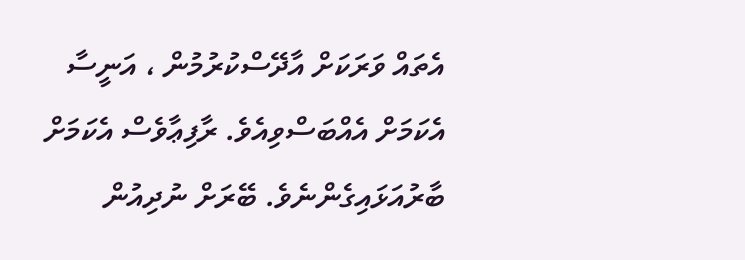އެތައް ވަރަކަށް އާދޭސްކުރުމުން ، އަނީސާ އެކަމަށް އެއްބަސްވިއެވެ. ރާފިޢާވެސް އެކަމަށް ބާރުއަޅައިގެންނެވެ. ބޭރަށް ނުދިއުން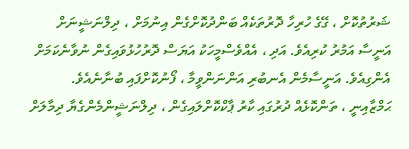ޝަރުތުކޮށް ، ގޭގެ ހުރިހާ ދޮރުތަކެއް ބަންދުކޮށްގެން އިނުމަށް ، ދިލްނަޝީނަށް އަނީސާ އަމުރު ކުރިއެވެ. އަދި ، އެއްވެސްމީހަކު އަޔަސް ދޮރުހުޅުވައިގެން ނުވާނެކަމަށް އެންގިއެވެ. އަނީސާމެން އެނބުރި އަންނަންވީމާ ، ފޯނުކޮށްފައި ބުނާނެއެވެ.
ޙަމްޒާއިނީ ، ތަންކޮޅެއް ދުރުގައި ކާރު ޕާކްކޮށްލައިގެން ، ދިލްނަޝީންމެންގެޔާ ދިމާލަށް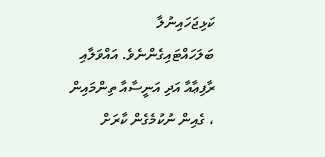ކަޅިޖަހައިނުލާ ބަލަހައްޓައިގެންނެވެ. އައްވަލާއި ރާފިޢާއާ އަދި އަނީސާއާ ތިންމައިން ، ގެއިން ނުކުމެގެން ކާރަށް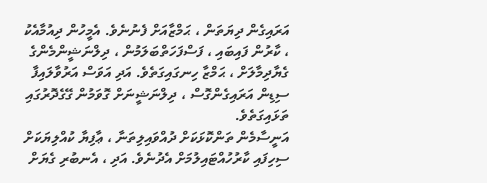އަރައިގެން ދިޔަތަން ، ޙަމްޒާއަށް ފެނުނެވެ. އެމީހުން ދިއުމާއެކު ، ކާރުން ފައިބައި ، ފަސްފަހަތްބަލަމުން ، ދިލްނަޝީންމެންގެ ގެޔާދިމާލަށް ، ޙަމްޒާ ހިނގައިގަތެވެ. އަދި އަވަސް އަރުވާލައިފާ ސިޑިން އަރައިގެންގޮސް ، ދިލްނަޝީނަށް ގޮވަމުން ގޭގެދޮރުގައި ތަޅައިގަތެވެ.
އަނީސާމެން ތަންކޮޅަކަށް ދުއްވައިލިތަނާ ، ޢާފިޔާ ކުއްލިޔަކަށް ސިހިފައި ކާރުހުއްޓައިލުމަށް އެދުނެވެ. އަދި ، އެނބުރި ގެޔަށް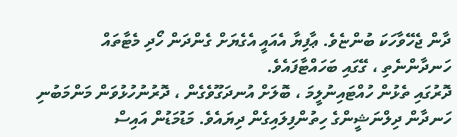ދާން ޖެހޭވާހަކަ ބުންޏެވެ. ޢާފިޔާ އެއައީ އެގެޔަށް ގެންދަން ހޯދި މެޓާތައް ހަނދާންނެތި ، ގޭގައި ބަހައްޓާފައެވެ.
ދޮރުގައި ތެޅުން ހުއްޓައިނުލީމަ ، ބޮލަށް އުނދަގޫވެގެން ، ދޮރުނުހުޅުވަން މަންމަބުނި ހަނދާން ދިލްނަޝީންގެ ހިތުންފިލައިގެން ދިޔައެވެ. މަޑުމަޑުން އައިސް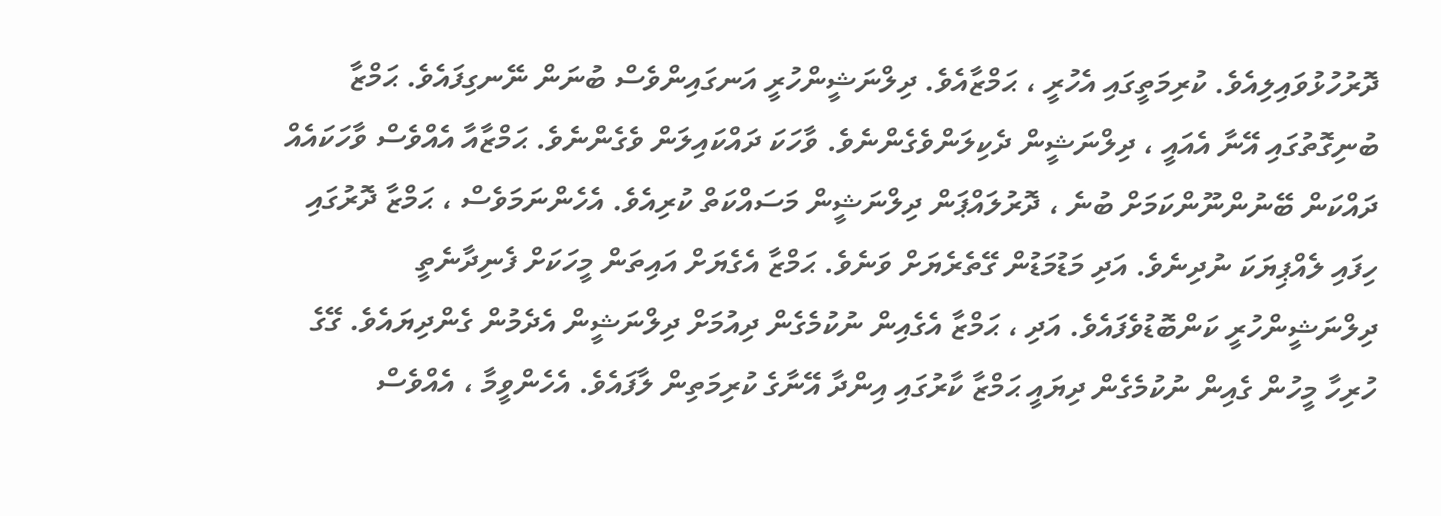ދޮރުހުޅުވައިލިއެވެ. ކުރިމަތީގައި އެހުރީ ، ޙަމްޒާއެވެ. ދިލްނަޝީންހުރީ އަނގައިންވެސް ބުނަން ނޭނގިފައެވެ. ޙަމްޒާ ބުނިގޮތުގައި އޭނާ އެއައީ ، ދިލްނަޝީން ދެކިލަންވެގެންނެވެ. ވާހަކަ ދައްކައިލަން ވެގެންނެވެ. ޙަމްޒާއާ އެއްވެސް ވާހަކައެއް ދައްކަން ބޭނުންނޫންކަމަށް ބުނެ ، ދޮރުލައްޕަން ދިލްނަޝީން މަސައްކަތް ކުރިއެވެ. އެހެންނަމަވެސް ، ޙަމްޒާ ދޮރުގައި ހިފައި ލެއްޕިޔަކަ ނުދިނެވެ. އަދި މަޑުމަޑުން ގޭތެރެޔަށް ވަނެވެ. ޙަމްޒާ އެގެޔަށް އައިތަން މީހަކަށް ފެނިދާނެތީ ދިލްނަޝީންހުރީ ކަންބޮޑުވެފައެވެ. އަދި ، ޙަމްޒާ އެގެއިން ނުކުމެގެން ދިއުމަށް ދިލްނަޝީން އެދެމުން ގެންދިޔައެވެ. ގޭގެ ހުރިހާ މީހުން ގެއިން ނުކުމެގެން ދިޔައީ ޙަމްޒާ ކާރުގައި އިންދާ އޭނާގެ ކުރިމަތިން ލާފައެވެ. އެހެންވީމާ ، އެއްވެސް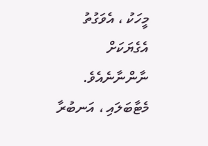މީހަކު ، އެވަގުތު އެގެޔަކަށް ނާންނާނެއެވެ.
މެޓާބަލައި ، އަނބުރާ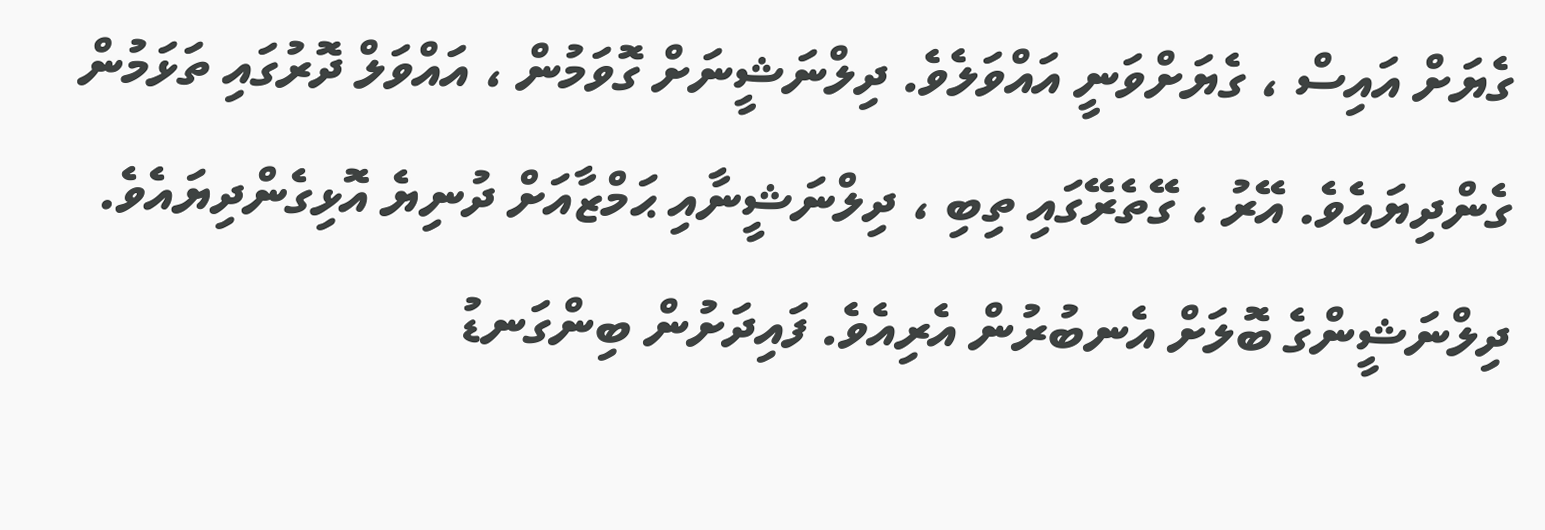ގެޔަށް އައިސް ، ގެޔަށްވަނީ އައްވަލެވެ. ދިލްނަޝީނަށް ގޮވަމުން ، އައްވަލް ދޮރުގައި ތަޅަމުން ގެންދިޔައެވެ. އޭރު ، ގޭތެރޭގައި ތިބި ، ދިލްނަޝީނާއި ޙަމްޒާއަށް ދުނިޔެ އޮޅިގެންދިޔައެވެ. ދިލްނަޝީންގެ ބޮލަށް އެނބުރުން އެރިއެވެ. ފައިދަށުން ބިންގަނޑު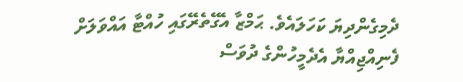ދެމިގެންދިޔަ ކަހަލައެވެ. ޙަމްޒާ އެގޭތެރޭގައި ހުއްޓާ އައްވަލަށް ފެނިއްޖިއްޔާ އެދެމީހުންގެ ދުވަސް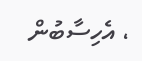، އެހިސާބުން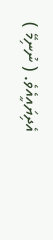އެދިޔައީއެވެ. ( ނުނިމޭ )